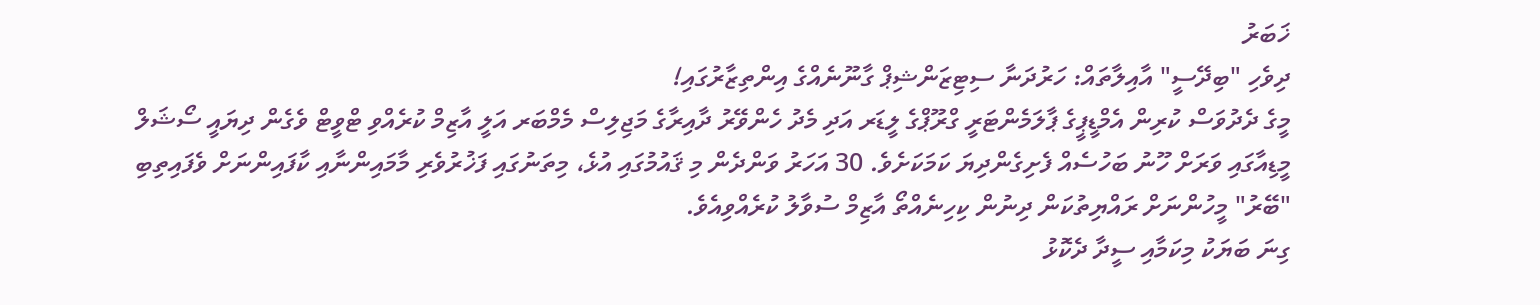ޚަބަރު
ދިވެހި "ބިދޭސީ" އާއިލާތައް: ހަރުދަނާ ސިޓިޒަންޝިޕް ގާނޫނެއްގެ އިންތިޒާރުގައި!
މީގެ ދެދުވަސް ކުރިން އެމްޑީޕީގެ ޕާލަމެންޓަރީ ގްރޫޕްގެ ލީޑަރ އަދި މެދު ހެންވޭރު ދާއިރާގެ މަޖިލިސް މެމްބަރ އަލީ އާޒިމް ކުރެއްވި ޓްވީޓް ވެގެން ދިޔައީ ސޯޝަލް މީޑިއާގައި ވަރަށް ހޫނު ބަހުސެއް ފެށިގެންދިޔަ ކަމަކަށެވެ. 30 އަހަރު ވަންދެން މި ޤައުމުގައި އުޅެ، މިތަނުގައި ފަޚުރުވެރި މާމައިންނާއި ކާފައިންނަށް ވެފައިތިބި "ބޭރު" މީހުންނަށް ރައްޔިތުކަން ދިނުން ކިހިނެއްތޯ އާޒިމް ސުވާލު ކުރެއްވިއެވެ.
ގިނަ ބަޔަކު މިކަމާއި ސީދާ ދެކޮޅު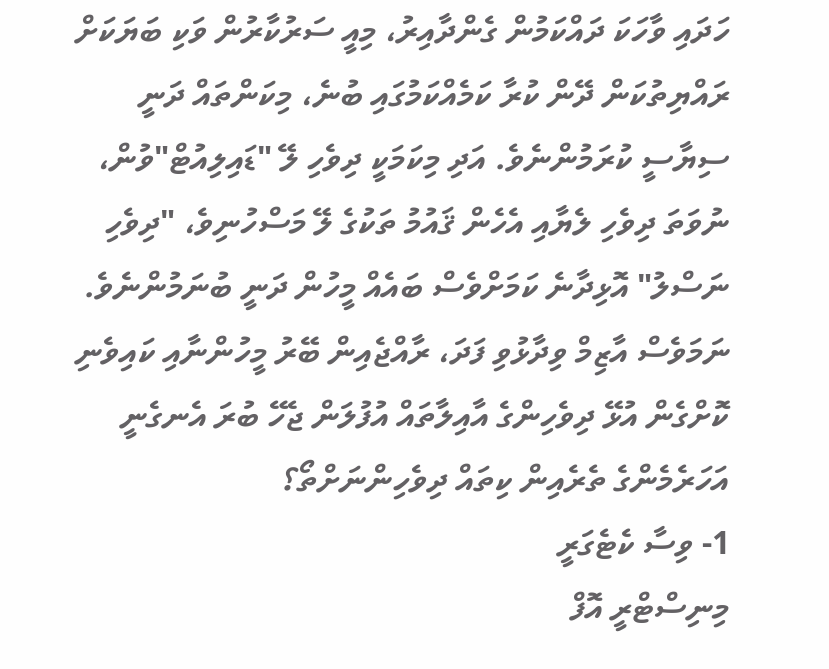ހަދައި ވާހަކަ ދައްކަމުން ގެންދާއިރު، މިއީ ސަރުކާރުން ވަކި ބަޔަކަށް ރައްޔިތުކަން ދޭން ކުރާ ކަމެއްކަމުގައި ބުނެ، މިކަންތައް ދަނީ ސިޔާސީ ކުރަމުންނެވެ. އަދި މިކަމަކީ ދިވެހި ލޭ "ޑައިލިއުޓް"ވުން، ނުވަތަ ދިވެހި ލެޔާއި އެހެން ޤައުމު ތަކުގެ ލޭ މަސްހުނިވެ، "ދިވެހި ނަސްލު" އޮޅިދާނެ ކަމަށްވެސް ބައެއް މީހުން ދަނީ ބުނަމުންނެވެ. ނަމަވެސް އާޒިމް ވިދާޅުވި ފަދަ، ރާއްޖެއިން ބޭރު މީހުންނާއި ކައިވެނި ކޮށްގެން އުޅޭ ދިވެހިންގެ އާއިލާތައް އުފުލަން ޖެހޭ ބުރަ އެނގެނީ އަހަރެމެންގެ ތެރެއިން ކިތައް ދިވެހިންނަށްތޯ؟
1- ވިސާ ކެޓެގަރީ
މިނިސްޓްރީ އޮފް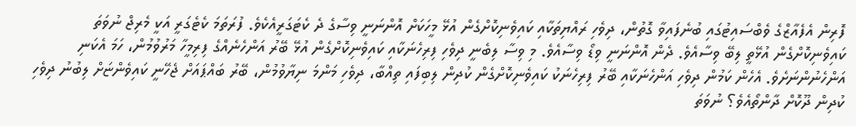ފޮރިން އެފެއާޒްގެ ވެބްސައިޓުގައި ބުނެފައިވާ ގޮތުން، ދިވެހި ރައްޔިތަކާއި ކައިވެނިކޮށްގެން އުޅޭ މީހަކަށް އޮންނަނީ ވިސާގެ ދެ ކެޓަގަރީއެކެވެ. ފުރަތަމަ ކެޓެގަރީ އަކީ މެރިޖް ނުވަތަ ކައިވެނިކޮށްގެން އުޅޭތީ ލިބޭ ވިސާއެވެ. ދެން އޮންނަނީ ވިޑޯ ވިސާއެވެ. މި ވިސާ ލިބެނީ ދިވެހި ފިރިހެނަކާއި ކައިވެނިކޮށްގެން އުޅޭ ބޭރު އަންހެނެއްގެ ފިރިމީހާ މަރުވުމުން، ހަމަ އެކަނި އަންހެނުންނަށެވެ. އެހެން ކަމުން ދިވެހި އަންހެނަކާއި ބޭރު ފިރިހެނަކު ކައިވެނިކޮށްގެން ކުދިން ލިބިފައި ތިއްބާ، ދިވެހި މަންމަ ނިޔާވުމުން، ބޭރު ބައްޕައަށް ޖެހޭނީ ކައިވެންޏަށް ލިބުނު ދިވެހި ކުދިން ދޫކޮށް ދާންތޯއެވެ؟ ނުވަތަ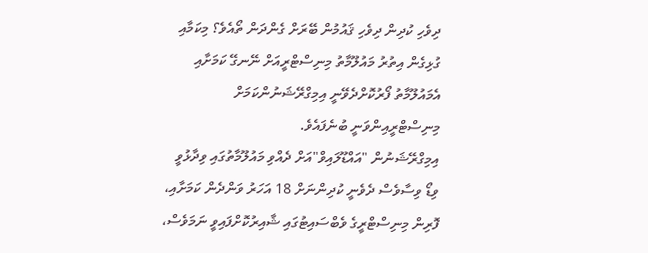ދިވެހި ކުދިން ދިވެހި ޤައުމުން ބޭރަށް ގެންދަން ތޯއެވެ؟ މިކަމާއި ގުޅިގެން އިތުރު މައުލޫމާތު މިނިސްޓްރީއަށް ނޭނގޭ ކަމަށާއި އެމައުލޫމާތު ފޯރުކޮށްދެވޭނީ އިމިގްރޭޝަނުންކަމަށް މިނިސްޓްރީއިންވަނީ ބުނެފައެވެ.
އިމިގްރޭޝަނުން "އައްޑޫލައިވް"އަށް ދެއްވި މައުލޫމާތުގައި ވިދާޅުވީ ވިޑޯ ވިސާވެސް ދެވެނީ ކުދިންނަށް 18 އަހަރު ވަންދެން ކަމަށާއި، ފޮރިން މިނިސްޓްރީގެ ވެބްސައިޓުގައި ޝާއިރުކޮށްފައިވީ ނަމަވެސް،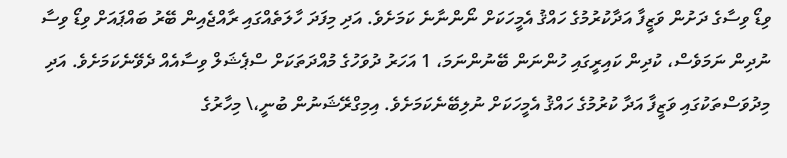ވިޑޯ ވިސާގެ ދަށުން ވަޒީފާ އަދާކުރުމުގެ ހައްޤު އެމީހަކަށް ނޯންނާނެ ކަމަށެވެ. އަދި މިފަދަ ހާލަތެއްގައި ރާއްޖެއިން ބޭރު ބައްޕައަށް ވިޑޯ ވިސާ ނުދިން ނަމަވެސް، ކުދިން ކައިރީގައި ހުންނަން ބޭނުންނަމަ، 1 އަހަރު ދުވަހުގެ މުއްދަތަކަށް ސްޕެޝަލް ވިސާއެއް ދެވޭނެކަމަށެވެ. އަދި މިދުވަސްތަކުގައި ވަޒީފާ އަދާ ކުރުމުގެ ހައްޤު އެމީހަކަށް ނުލިބޭނެކަމަށެވެ. އިމިގްރޭޝަނުން ބުނީ،\ މިހާރުގެ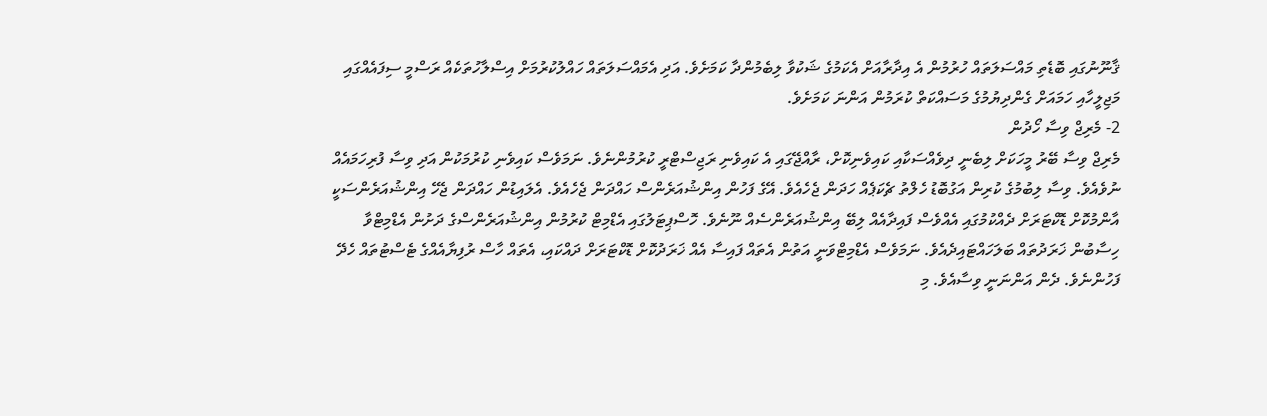ޤާނޫނުގައި ބޮޑެތި މައްސަލަތައް ހުރުމުން އެ އިދާރާއަށް އެކަމުގެ ޝަކުވާ ލިބެމުންދާ ކަމަށެވެ. އަދި އެމައްސަލަތައް ހައްލުކުރުމަށް އިސްލާހުތަކެއް ރަސްމީ ސިފައެއްގައި މަޖިލީހާއި ހަމައަށް ގެންދިޔުމުގެ މަސައްކަތް ކުރަމުން އަންނަ ކަމަށެވެ.
2- މެރިޖް ވިސާ ހޯދުން
މެރިޖް ވިސާ ބޭރު މީހަކަށް ލިބެނީ ދިވެއްސަކާއި ކައިވެނިކޮށް، ރާއްޖޭގައި އެ ކައިވެނި ރަޖިސްޓްރީ ކުރުމުންނެވެ. ނަމަވެސް ކައިވެނި ކުރުމަކުން އަދި ވިސާ ފުރިހަމައެއް ނުވެއެވެ. ވިސާ ލިބުމުގެ ކުރިން އަގުބޮޑު ހެލްތު ޗެކަޕެއް ހަދަން ޖެހެއެވެ. އޭގެ ފަހުން އިންޝުއަރެންސް ހައްދަން ޖެހެއެވެ. އެލައިޑުން ހައްދަން ޖެހޭ އިންޝުއަރެންސަކީ އާންމުކޮށް ޑޮކްޓަރަށް ދެއްކުމުގައި އެއްވެސް ފައިދާއެއް ލިބޭ އިންޝުއަރެންސެއް ނޫނެވެ. ހޮސްޕިޓަލުގައި އެޑްމިޓް ކުރުމުން އިންޝުއަރެންސްގެ ދަށުން އެޑްމިޓްވާ ހިސާބުން ޚަރަދުތައް ބަލަހައްޓައިދެއެވެ. ނަމަވެސް އެޑްމިޓްވަނީ އަތުން އެތައް ފައިސާ އެއް ޚަރަދުކޮށް ޑޮކްޓަރަށް ދައްކައި، އެތައް ހާސް ރުފިޔާއެއްގެ ޓެސްޓުތައް ހެދޭ ފަހުންނެވެ. ދެން އަންނަނީ ވިސާއެވެ. މި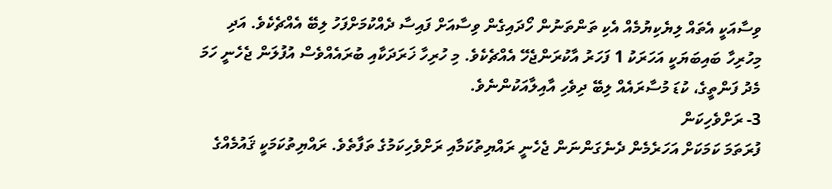ވިސާއަކީ އެތައް ލިޔެކިޔުމެއް އެކި ތަންތަނުން ހޯދައިގެން ވިސާއަށް ފައިސާ ދެއްކުމަށްފަހު ލިބޭ އެއްޗެކެވެ. އަދި މިހުރިހާ ބައިބަޔަކީ އަހަރަކު 1 ފަހަރު އާކުރަންޖެހޭ އެއްޗެކެވެ. މި ހުރިހާ ޚަރަދަކާއި ބުރައެއްވެސް އުފުލަން ޖެހެނީ ހަމަ މެދު ފަންތީގެ، ކުޑަ މުސާރައެއް ލިބޭ ދިވެހި އާއިލާއަކުންނެވެ.
3- ރަށްވެހިކަން
ފުރަތަމަ ކަމަކަށް އަހަރެމެން ދެނެގަންނަން ޖެހެނީ ރައްޔިތުކަމާއި ރަށްވެހިކަމުގެ ތަފާތެވެ. ރައްޔިތުކަމަކީ ޤައުމެއްގެ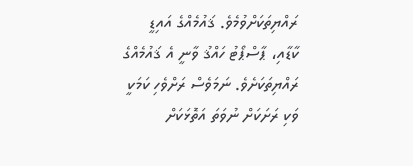ރައްޔިތަކަށްވުމެވެ. ޤައުމެއްގެ އައިޑީ ކާޑާއި، ޕާސްޕޯޓު ހައްޤު ވާނީ އެ ޤައުމެއްގެ ރައްޔިތަކަށެވެ. ނަމަވެސް ރަށްވެހި ކަމަކީ ވަކި ރަށަކަށް ނުވަތަ އަތޮޅަކަށް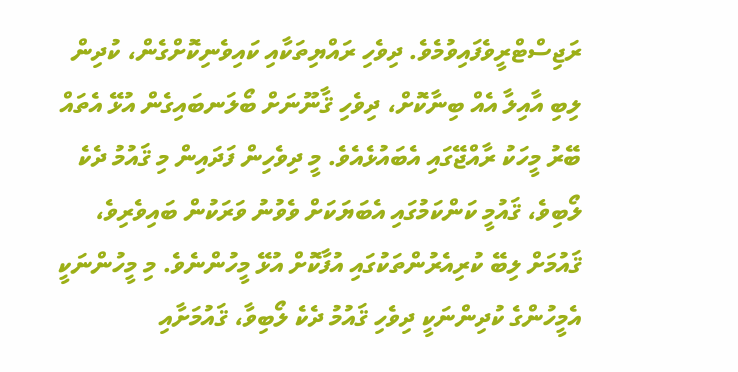ރަޖިސްޓްރީވެފައިވުމެވެ. ދިވެހި ރައްޔިތަކާއި ކައިވެނިކޮށްގެން، ކުދިން ލިބި އާއިލާ އެއް ބިނާކޮށް، ދިވެހި ޤާނޫނަށް ބޯލަނބައިގެން އުޅޭ އެތައް ބޭރު މީހަކު ރާއްޖޭގައި އެބައުޅެއެވެ. މީ ދިވެހިން ފަދައިން މި ޤައުމު ދެކެ ލޯބިވެ، ޤައުމީ ކަންކަމުގައި އެބަޔަކަށް ވެވުނު ވަރަކުން ބައިވެރިވެ، ޤައުމަށް ލިބޭ ކުރިއެރުންތަކުގައި އުފާކޮށް އުޅޭ މީހުންނެވެ. މި މީހުންނަކީ އެމީހުންގެ ކުދިންނަކީ ދިވެހި ޤައުމު ދެކެ ލޯބިވާ، ޤައުމަށާއި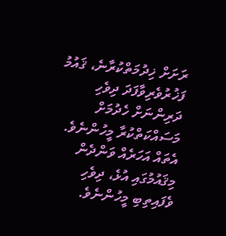ރަށަށް ޚިދުމަތްކުރާނެ، ޤައުމު ފަޚުރުވެރިވާފަދަ ދިވެހި ދަރިންނަށް ހެދުމަށް މަސައްކަތްކުރާ މީހުންނެވެ. އެތައް އަހަރެއް ވަންދެން މިޤައުމުގައި އުޅެ، ދިވެހި ވެފައިތިބި މީހުންނެވެ.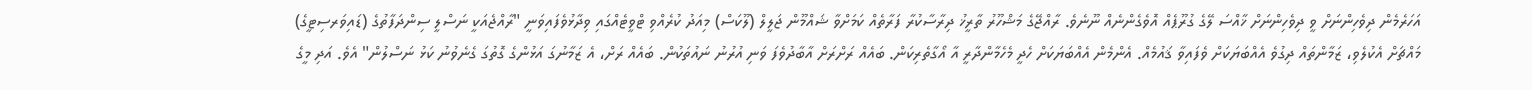އަހަރެމެން ދިވެހިންނަށް ވީ ދިވެހިންނަށް ޚާއްސަ ލޭގެ ގުރޫޕެއް އޮވެގެންނެއް ނޫނެވެ. ރާއްޖޭގެ މަޝްހޫރު ތާރީޚު ދިރާސާކުރާ ފަރާތެއް ކަމަށްވާ ޝައްމޫން ޖަލީލް (ލޫކަސް) މިއަދު ކުރެއްވި ޓްވީޓެއްގައި ވިދާޅުވެފައިވަނީ "ރާއްޖެއަކީ ނަސްލީ ސިންދަފާތުގެ (ޑައިވަރސިޓީގެ) މައްޗަށް އެކުލެވި، ޒަމާންތައް ދިގުވެ އެއްބަޔަކަށް ވެފައިވާ ޤައުމެއް. އެންމެން އެއްބަޔަކަށް ހެދީ މެހެމާންދާރީ އާ އޯގާތެރިކަން. ބައެއް ރަށްރަށް އާބާދުވެފަ ވަނި އުރުނު ނައުތަކުން. ބައެއް ރަށް، އެ ޒަމާނުގަ އަޅުންގެ ގޮތުގަ ގެނެވުނު ކަޅު ނަސްލުން" އެވެ. އަދި މީގެ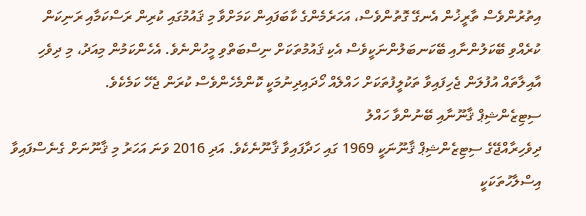އިތުރުންވެސް ތާރީޚުން އެނގޭ ގޮތުންވެސް، އަހަރެމެންގެ ކާބަފައިން ކަމަށްވާ މި ޤައުމުގައި ކުރިން ރަސްކަމާއި ރަނިކަން ކުރެއްވި ބޭކަލުންނާއި ބޭކަނބަލުންނަކީވެސް އެކި ޤައުމުތަކަށް ނިސްބަތްވި މީހުންނެވެ. އެހެންކަމުން މިއަދު، މި ދިވެހި އާއިލާތައް އުފުލަން ޖެހިފައިވާ ތަކުލީފުތަކަށް ހައްލެއް ހޯދައިދިނުމަކީ ކޮންމެހެންވެސް ކުރަން ޖެހޭ ކަމެކެވެ.
ސިޓިޒެންޝިޕް ޤާނޫނާއި ބޭނުންވާ ހައްލު
ދިވެހިރާއްޖޭގެ ސިޓިޒެންޝިޕް ޤާނޫނަކީ 1969 ގައި ހަދާފައިވާ ޤާނޫނެކެވެ. އަދި 2016 ވަނަ އަހަރު މި ޤާނޫނަށް ގެނެސްފައިވާ އިސްލާހުތަކަކީ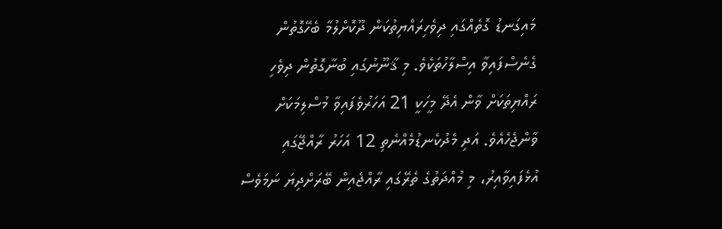މައިގަނޑު ގޮތެއްގައި ދިވެހިރައްޔިތުކަން ދޫކޮށްލުމާ ބެހޭގޮތުން ގެނެސްފައިވާ އިސްލާހުތަކެވެ. މި ޤާނޫނުގައި ބުނާގޮތުން ދިވެހި ރައްޔިތަކަށް ވާން އެދޭ މީހަކީ 21 އަހަރުވެފައިވާ މުސްލިމަކަށް ވާންޖެހެއެވެ. އަދި މެދުކެނޑުމެއްނެތި 12 އަހަރު ރާއްޖޭގައި އުޅެފައިވާއިރު، މި މުއްދަތުގެ ތެރޭގައި ރާއްޖެއިން ބޭރަށްދިޔަ ނަމަވެސް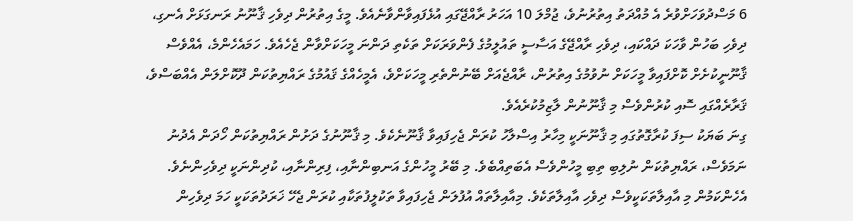6 މަސްދުވަހަށްވުރެ އެ މުއްދަތު އިތުރުނުވެ، ޖުމްލަ 10 އަހަރު ރާއްޖޭގައި އުޅެފައިވާންވާނެއެވެ. މީގެ އިތުރުން ދިވެހި ޤާނޫނު ރަނގަޅަށް އެނގި، ދިވެހި ބަހުން ވާހަކަ ދައްކައި، ދިވެހި ރާއްޖޭގެ އަސާސީ ތައުލީމުގެ ފެންވަރަކަށް ތަކެތި ދަންނަ މީހަކަށްވާން ޖެހެއެވެ. ހަމައެހެންމެ، އެއްވެސް ޤާނޫނީކުށެށް ކޮށްފައިވާ މީހަކަށް ނުވުމުގެ އިތުރުން، ރާއްޖެއަށް ބޭނުންތެރި މީހަކަށްވެ، އެމީހެއްގެ ޤައުމުގެ ރައްޔިތުކަން ދޫކޮށްލަން އެއްބަސްވެ، ޤަރާރެއްގައި ސޮއި ކުރުންވެސް މި ޤާނޫނުން ލާޒިމުކުރެއެވެ.
ގިނަ ބަޔަކު ސިފަ ކުރާގޮތުގައި މި ޤާނޫނަކީ މިހާރު އިސްލާހު ކުރަން ޖެހިފައިވާ ޤާނޫނެކެވެ. މި ޤާނޫނުގެ ދަށުން ރައްޔިތުކަން ހޯދަން އެދުނު ނަމަވެސް، ރައްޔިތުކަން ނުލިބި ތިބި މީހުންވެސް އެބަތިއްބެވެ. މި ބޭރު މީހުންގެ އަނބިންނާއި، ފިރިންނާއި، ކުދިންނަކީ ދިވެހިންނެވެ. އެހެންކަމުން މި އާއިލާތަކަކީވެސް ދިވެހި އާއިލާތަކެވެ. މިއާއިލާތައް އުފުލަން ޖެހިފައިވާ ތަކުލީފުތަކާއި ކުރަން ޖެހޭ ޚަރަދުތަކަކީ ހަމަ ދިވެހިން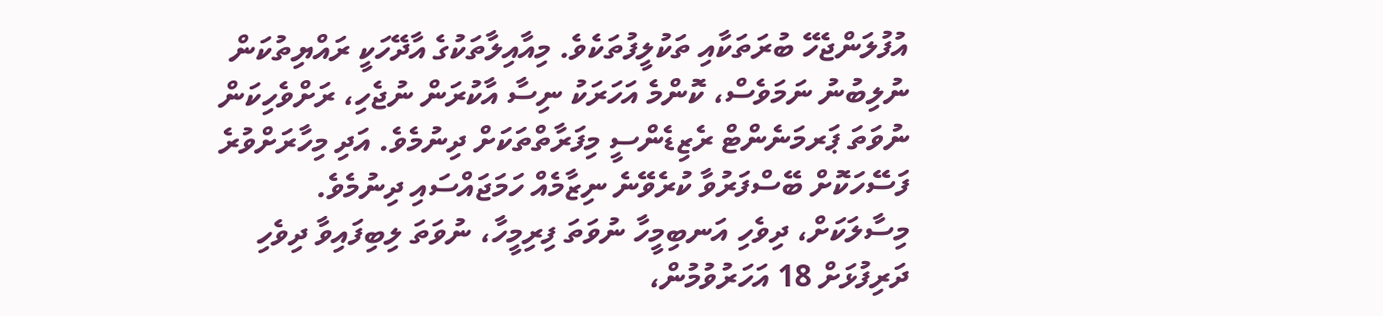އުފުލަންޖެހޭ ބުރަތަކާއި ތަކުލީފުތަކެވެ. މިއާއިލާތަކުގެ އާދޭހަކީ ރައްޔިތުކަން ނުލިބުނު ނަމަވެސް، ކޮންމެ އަހަރަކު ނިސާ އާކުރަން ނުޖެހި، ރަށްވެހިކަން ނުވަތަ ޕަރމަނެންޓް ރެޒިޑެންސީ މިފަރާތްތަކަށް ދިނުމެވެ. އަދި މިހާރަށްވުރެ ފަސޭހަކޮށް ބޭސްފަރުވާ ކުރެވޭނެ ނިޒާމެއް ހަމަޖައްސައި ދިނުމެވެ. މިސާލަކަށް، ދިވެހި އަނބިމީހާ ނުވަތަ ފިރިމީހާ، ނުވަތަ ލިބިފައިވާ ދިވެހި ދަރިފުޅަށް 18 އަހަރުވުމުން،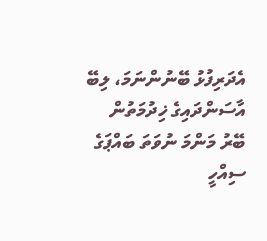އެދަރިފުޅު ބޭނުންނަމަ، ލިބޭ އާސަންދައިގެ ޚިދުމަތުން ބޭރު މަންމަ ނުވަތަ ބައްޕަގެ ސިއްހީ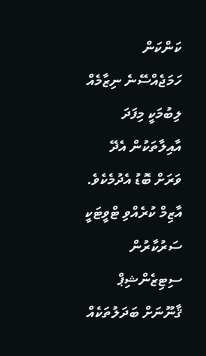ކަންކަން ހަމަޖެއްސޭނެ ނިޒާމެއް ލިބުމަކީ މިފަދަ އާއިލާތަކުން އެދޭ ވަރަށް ބޮޑު އެދުމެކެވެ.
އާޒިމް ކުރެއްވި ޓްވީޓަކީ ސަރުކާރުން ސިޓިޒެންޝިޕް ޤާނޫނަށް ބަދަލުތަކެއް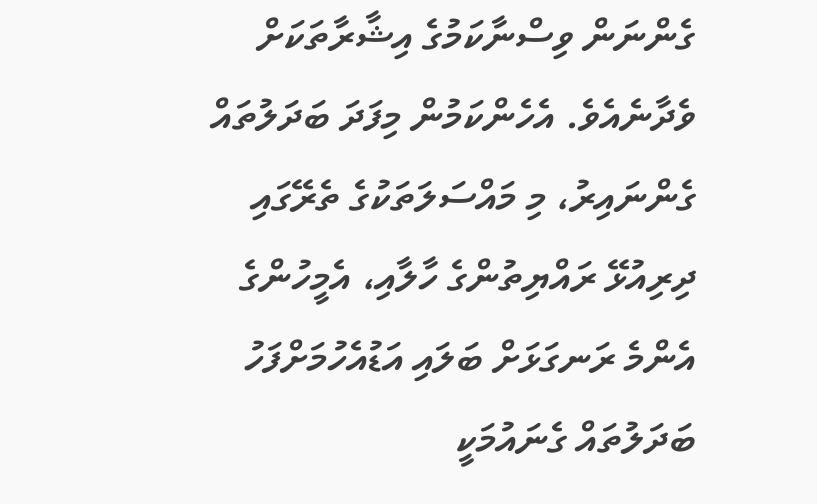ގެންނަން ވިސްނާކަމުގެ އިޝާރާތަކަށް ވެދާނެއެވެ. އެހެންކަމުން މިފަދަ ބަދަލުތައް ގެންނައިރު، މި މައްސަލަތަކުގެ ތެރޭގައި ދިރިއުޅޭ ރައްޔިތުންގެ ހާލާއި، އެމީހުންގެ އެންމެ ރަނގަޅަށް ބަލައި އަޑުއެހުމަށްފަހު ބަދަލުތައް ގެނައުމަކީ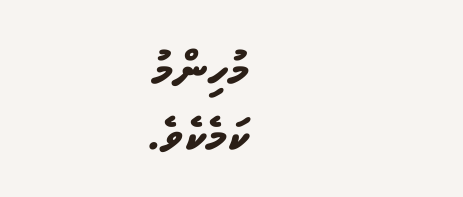މުހިންމު ކަމެކެވެ.